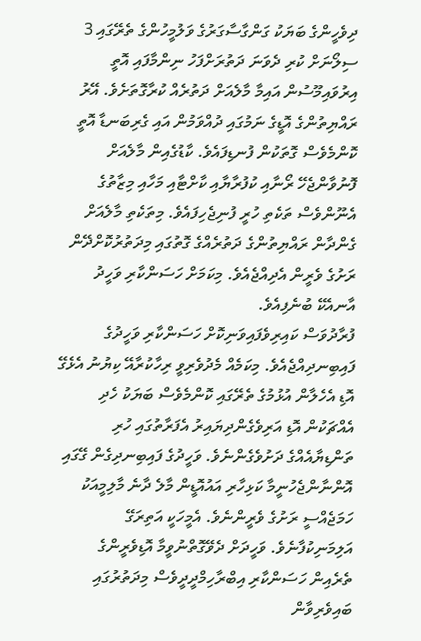ދިވެހީންގެ ބަޔަކު ގަންގާސާގަރުގެ ވަލުމީހުންގެ ތެރޭގައި 3
ސިލޯނަށް ކުރި ދެވަނަ ދަތުރަށްފަހު ނިންމާފައި އޮތީ އިރުވައިމޫސުން އައިމާ މާލެއަށް ދަތުރެއް ކުރާގޮތަށެވެ. އޭރު ރައްޔިތުންގެ އޮޑީގެ ނަމުގައި ދުއްވަމުން އައި ގެރިބަނޑާ އޮތީ ކޮންމެވެސް ގޮތަކުން ފުނޑިފައެވެ. ކާޑުގެއިން މާލެއަށް ފޮނުވާންޖެހޭ ރޯނާއި ކުފުރާޔާއި ކާށްޓާއި މަހާއި މިޒާތުގެ އެނޫންވެސް ތަކެތި ހުރީ ފުނިޖެހިފައެވެ. މިތަކެތި މާލެއަށް ގެންދާން ރައްޔިތުންގެ ދަތުރެއްގެ ގޮތުގައި މިދަތުރުކޮށްދޭން ރަށުގެ ވެރީން އެދިއްޖެއެވެ. މިކަމަށް ހަސަންކާރި ވަހީދު އާނއެކޭ ބުނެފިއެވެ.
ފުރާދުވަސް ކައިރިވެފައިވަނިކޮށް ހަސަންކާރި ވަހީދުގެ ފައިބިނދިއްޖެއެވެ. މިކަމެއް މެދުވެރިވީ ރިހާކުރާއޭ ކިޔުނު އެޅެގޭ އޮޑި އެހެލާން އުޅުމުގެ ތެރޭގައި ކޮންމެވެސް ބަޔަކު ހެދި އެއްޗަކުން އޮޑި އަރިވެގެންދިޔައިރު އެފަރާތުގައި ހުރި ތަންޑިޔާއެއްގެ ދަށުވެގެންނެވެ. ވަހީދުގެ ފައިބިނދިގެން ގޭގައި އޮންނާންޖެހުނީމާ ކަޅިހާރި އައުއޮޑީން މާލެ ދާނެ މާލިމީއަކު ހަމަޖެއްސީ ރަށުގެ ވެރީންނެވެ. އެމީހަކީ އަތިރަގޭ އަލިމަނިކުފާނެވެ. ވަހީދަށް ދެވޭގޮތްނުވީމާ އޮޑިވެރީންގެ ތެރެއިން ހަސަންކާރި އިބްރާހިމްދީދީވެސް މިދަތުރުގައި ބައިވެރިވާން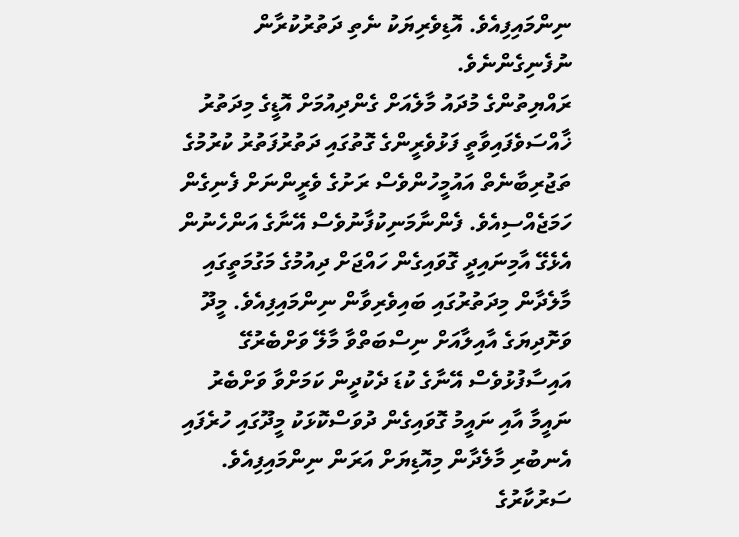ނިންމައިފިއެވެ. އޮޑިވެރިޔަކު ނެތި ދަތުރުކުރާން ނުފެނިގެންނެވެ.
ރައްޔިތުންގެ މުދައު މާލެއަށް ގެންދިއުމަށް އޮޑީގެ މިދަތުރު ޚާއްސަވެފައިވާތީ ފަޅުވެރީންގެ ގޮތުގައި ދަތުރުފަތުރު ކުރުމުގެ ތަޖުރިބާނެތް އައުމީހުންވެސް ރަށުގެ ވެރީންނަށް ފެނިގެން ހަމަޖެއްސިއެވެ. ފެންނާމަނިކުފާނުވެސް އޭނާގެ އަންހެނުން އެޅެގޭ އާމިނައިދީ ގޮވައިގެން ހައްޖަށް ދިއުމުގެ މަގުމަތީގައި މާލެދާން މިދަތުރުގައި ބައިވެރިވާން ނިންމައިފިއެވެ. މީދޫ ވަށޮދިޔަގެ އާއިލާއަށް ނިސްބަތްވާ މާލޭ ވަށްބެރުގޭ އައިސާފުޅުވެސް އޭނާގެ ކުޑަ ދެކުދީން ކަމަށްވާ ވަށްބެރު ނައީމާ އާއި ނައީމު ގޮވައިގެން ދުވަސްކޮޅަކު މީދޫގައި ހުރެފައި އެނބުރި މާލެދާން މިއޮޑިޔަށް އަރަން ނިންމައިފިއެވެ. ސަރުކާރުގެ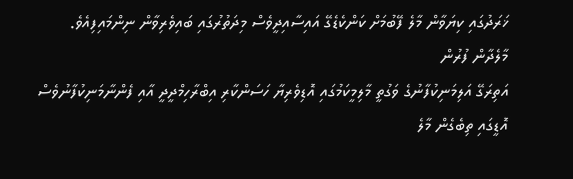ޚަރަދުގައި ކިޔަވާން މާލެ ފޭބުމަށް ކަންކެޑެގޭ އައިސާއިދީވެސް މިދަތުރުގައި ބައިވެރިވާން ނިންމައިފިއެވެ.
މާލެދާން ފުރުން
އަތިރަގޭ އަލިމަނިކުފާނުގެ ވަގުތީ މާލިމީކަމުގައި އޮޑިވެރިޔާ ހަސަންކާރި އިބްރާހިމްދީދީ އާއި ފެންނާމަނިކުފާނުވެސް އޮޑީގައި ތިބެގެން މާލެ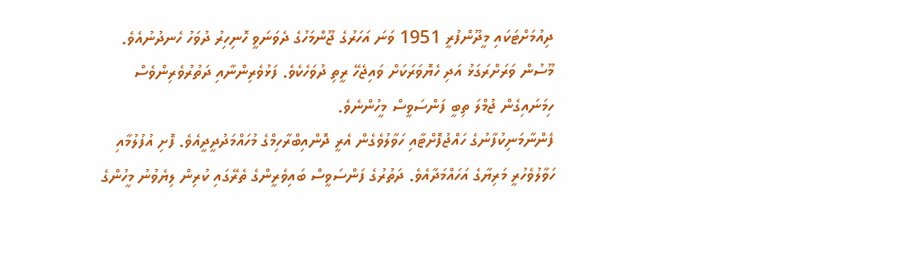ދިއުމަށްޓަކައި މީދޫންފުރީ 1951 ވަނަ އަހަރުގެ ޖޫންމަހުގެ ދެވަނަވީ ހޮނިހިރު ދުވަހު ހެނދުނުއެވެ. މޫސުން ވަރަށްރަގަޅު އަދި ހެޔޮވަރަކަށް ވައިޖެހޭ ރީތި ދުވަހެކެވެ. ފަޅުވެރިންނާއި ދަތުރުވެރިންވެސް ހިމަނައިގެން ޖުމްލަ ތިބީ ފަންސަވީސް މީހުންނެވެ.
ފެންނާމަނިކުފާނުގެ ހައްޖުފޮށްޓާއި ހަވާލުވެގެން އެރީ ދޮންއިބްރާހިމްގެ މުހައްމަދުދީދީއެވެ. ފޮށި އުފުލުމާއި ހަވާލުވެހުރީ މަރިޔާގެ އަހައްމަދާއެވެ. ދަތުރުގެ ފަންސަވީސް ބައިވެރީންގެ ތެރޭގައި ކުރިން ލިޔެވުނު މީހުންގެ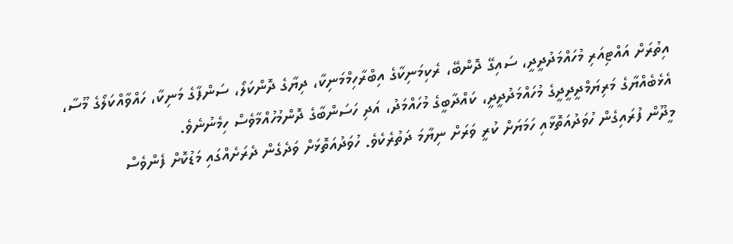އިތުރަށް އައްޓިއަރި މުހައްމަދުދީދީ، ސައިގޭ ދޮންބޭ، ރެކިމަނިކާގެ އިބްރާހިމްމަނިކާ، ދިޔާގެ ދޮންކަލޯ، ސަންފާގެ މަނިކާ، ހައްވާއްކަލޯގެ މޫސާ، އެޅެބެއްޔާގެ މަރިޔަމްދީދީދީގެ މުހައްމަދުދީދީ، ކައްދާބީގެ މުހައްމަދު، އަދި ހަސަންބާގެ ދޮންމުހުއްމާވެސް ހިމެނުނެވެ.
މީދޫން ފުރައިގެން ހުވަދުއަތޮޅާއި ހަމަޔަށް ކުރީ ވަރަށް ނިޔާމަ ދަތުރެކެވެ. ހުވަދުއަތޮޅަށް ވަދެގެން ދެރަށެއްގައި މަޑުކޮށް ފެންވެސް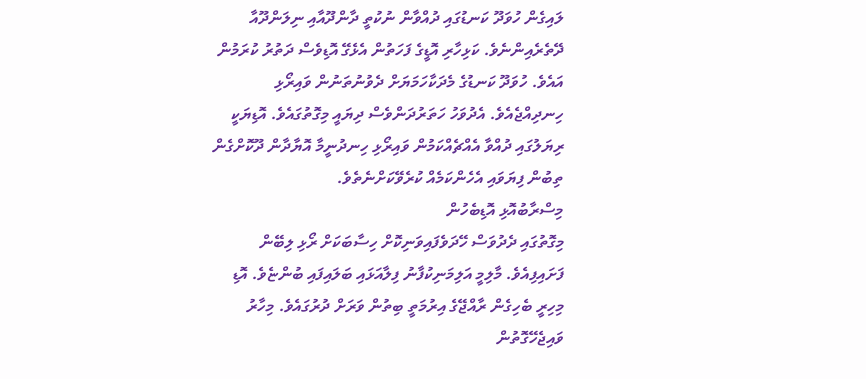ލައިގެން ހުވަދޫ ކަނޑުގައި ދުއްވާން ނުކުތީ ދާންދޫއާއި ނިލަންދޫއާ ދޭތެރެއިންނެވެ. ކަޅިހާރި އޮޑީގެ ފަހަތުން އެޅެގޭ އޮޑިވެސް ދަތުރު ކުރަމުން އައެވެ. ހުވަދޫ ކަނޑުގެ މެދަކާހަމަޔަށް ދެވުނުތަނުން ވައިރޯޅި ހިނދިއްޖެއެވެ. އެދުވަހު ހަތަރުދަންވެސް ދިޔައީ މިގޮތުގައެވެ. އޮޑިޔަކީ ރިޔަލުގައި ދުއްވާ އެއްޗެއްކަމުން ވައިރޯޅި ހިނދުނީމާ އޮޔާދާން ދޫކޮށްގެން ތިބުން ފިޔަވައި އެހެންކަމެއް ކުރެވޭކަށްނެތެވެ.
މިސްރާބުއޮޅި އޮޑިބެހުން
މިގޮތުގައި ދެދުވަސް ހޭދަވެފައިވަނިކޮށް ހިސާބަކަށް ރޯޅި ލިބޭން ފަށައިފިއެވެ. މާލިމީ އަލިމަނިކުފާނު ފިލާއަޅައި ބަލައިފައި ބުންޏެވެ. އޮޑި މިހިރީ ބެހިގެން ރާއްޖޭގެ އިރުމަތީ ބިތުން ވަރަށް ދުރުގައެވެ. މިހާރު ވައިޖެހޭގޮތުން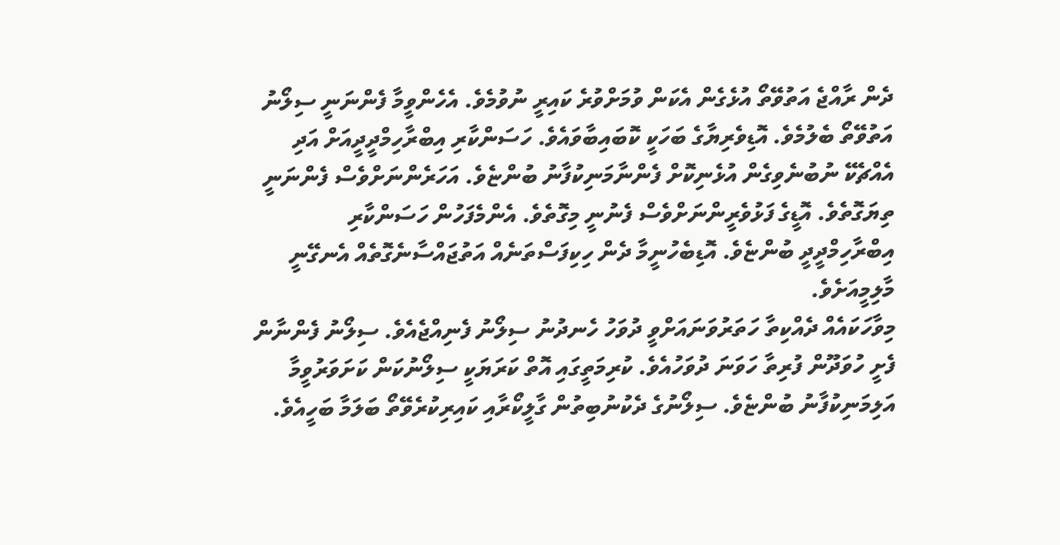ދެން ރާއްޖެ އަތުވޭތޯ އުޅެގެން އެކަން ވުމަށްވުރެ ކައިރީ ނުވުމެވެ. އެހެންވީމާ ފެންނަނީ ސިލޯނު އަތުވޭތޯ ބެލުމެވެ. އޮޑިވެރިޔާގެ ބަހަކީ ކޮބައިބާވައެވެ. ހަސަންކާރި އިބްރާހިމްދީދީއަށް އަދި އެއްޗެކޭ ނުބުނެވިގެން އުޅެނިކޮށް ފެންނާމަނިކުފާނު ބުންޏެވެ. އަހަރެންނަށްވެސް ފެންނަނީ ތިޔަގޮތެވެ. އޮޑީގެ ފަޅުވެރީންނަށްވެސް ފެނުނީ މިގޮތެވެ. އެންމެފަހުން ހަސަންކާރި އިބްރާހިމްދީދީ ބުންޏެވެ. އޮޑިބެހުނީމާ ދެން ހިކިފަސްތަނެއް އަތުޖައްސާނެގޮތެއް އެނގޭނީ މާލިމީއަށެވެ.
މިވާހަކައެއް ދެއްކިތާ ހަތަރުވަނައަށްވީ ދުވަހު ހެނދުނު ސިލޯނު ފެނިއްޖެއެވެ. ސިލޯނު ފެންނާން ފެށީ ހުވަދޫން ފުރިތާ ހަވަނަ ދުވަހުއެވެ. ކުރިމަތީގައި އޮތް ކަރަޔަކީ ސިލޯނުކަން ކަށަވަރުވީމާ އަލިމަނިކުފާނު ބުންޏެވެ. ސިލޯނުގެ ދެކުނުބިތުން ގާލީކޯރާއި ކައިރިކުރެވޭތޯ ބަލަމާ ބަހީއެވެ.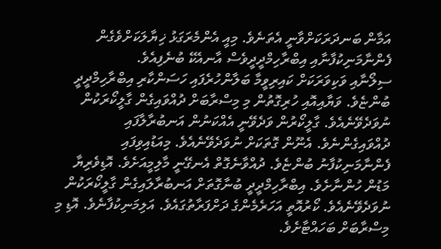އަމާން ބަނދަރަކަށްވާނީ އެތަނެވެ. މިއީ އެންމެރަގަޅު ޚިޔާލަކަށްވެގެން ފެންނާމަނިކުފާނާއި އިބްރާހިމްދީދީވެސް އާނއެކޭ ބުނެފިއެވެ.
ސިލޯނާއި ވަކިވަރަކަށް ކައިރިވީމާ ބަލާންހުރެފައި ހަސަންކާރި އިބްރާހިމްދީދީ ބުންޏެވެ. ވަޔާއިއޮއި ހުރިގޮތުން މި މިސްރާބަށް ދުއްވައިގެން ގާލީކޯރަކުން ނުވަދެވޭނެއެވެ. ގާލީކޯރުން ވަދެވޭނީ އެއްކަނުން އަނބުރާލާފައި ދުއްވައިގެންނެވެ. އެނޫން ގޮތަކަށް ނުވަދެވޭނެއެވެ. މިއަޑުއިވިފައި ފެންނާމަނިކުފާނު ބުންޏެވެ. ދުއްވާނެގޮތް އެނގޭނީ މާލިމީއަށެވެ. އޮޑިވެރިޔާ މަޑުން ހުންނާށެވެ. އިބްރާހިމްދީދީ ބުނާގޮތަށް އަނބުރާލައިގެން ގާލީކޯރަކުން ނުވަދެވޭނެއެވެ. ކޯރުއޮތީ އަހަރެމެންގެ ދަށްފަރާތުގައެވެ. އަލިމަނިކުފާނެވެ. އޮޑި މި މިސްރާބަށް ބަހައްޓާށެވެ.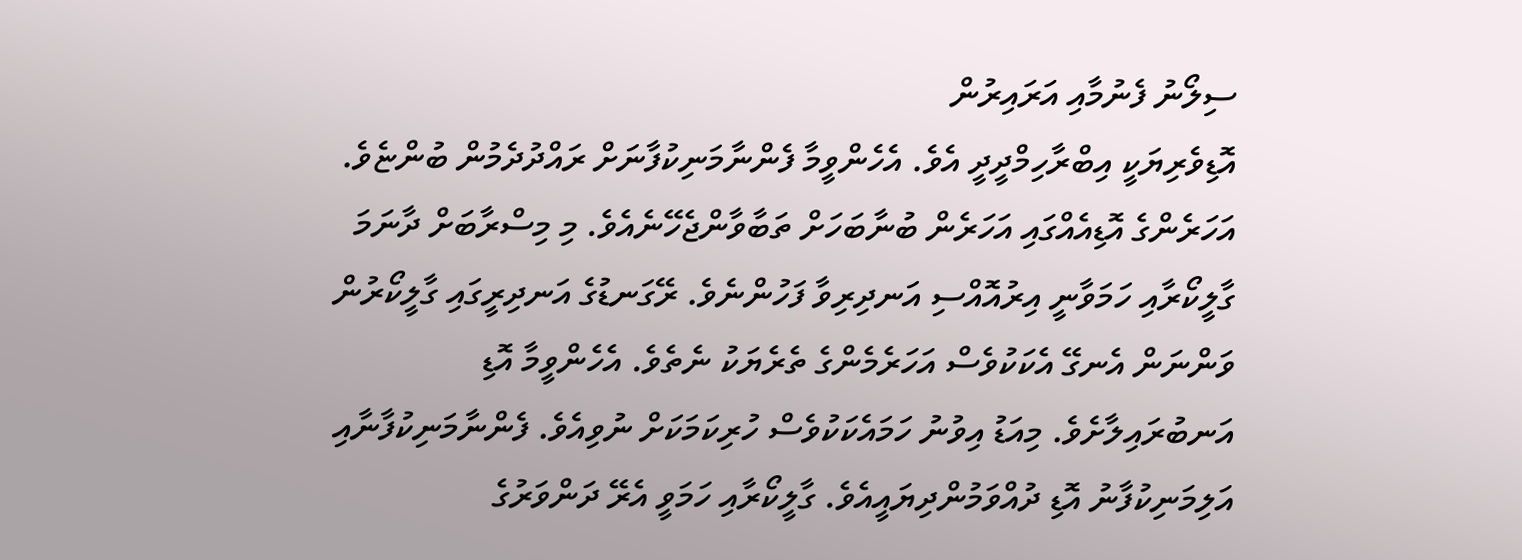ސިލޯނު ފެނުމާއި އަރައިރުން
އޮޑިވެރިޔަކީ އިބްރާހިމްދީދީ އެވެ. އެހެންވީމާ ފެންނާމަނިކުފާނަށް ރައްދުދެމުން ބުންޏެވެ. އަހަރެންގެ އޮޑިއެއްގައި އަހަރެން ބުނާބަހަށް ތަބާވާންޖެހޭނެއެވެ. މި މިސްރާބަށް ދާނަމަ ގާލީކޯރާއި ހަމަވާނީ އިރުއޮއްސި އަނދިރިވާ ފަހުންނެވެ. ރޭގަނޑުގެ އަނދިރީގައި ގާލީކޯރުން ވަންނަން އެނގޭ އެކަކުވެސް އަހަރެމެންގެ ތެރެޔަކު ނެތެވެ. އެހެންވީމާ އޮޑި އަނބުރައިލާށެވެ. މިއަޑު އިވުނު ހަމައެކަކުވެސް ހުރިކަމަކަށް ނުވިއެވެ. ފެންނާމަނިކުފާނާއި އަލިމަނިކުފާނު އޮޑި ދުއްވަމުންދިޔައީއެވެ. ގާލީކޯރާއި ހަމަވީ އެރޭ ދަންވަރުގެ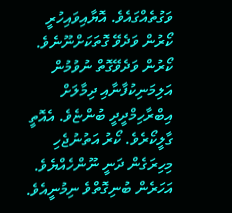ވަގުތެއްގައެވެ. އޮޔާއިވައިހުރީ ކޯރުން ވަދެވޭ ގޮތަކަށްނޫނެވެ.
ކޯރުން ވަދެވޭގޮތް ނުވުމުން އަލިމަނިކުފާނާއި ދިމާލަށް އިބްރާހިމްދީދީ ބުންޏެވެ. އެއޮތީ ގާލީކޯރެވެ. ކޯރު އަތުނުޖެހި މިހިރަގެން ދަނީ ނޫންހެއްޔެވެ. އަހަރެން ބުނިގޮތްވެ ނިމުނީއެވެ.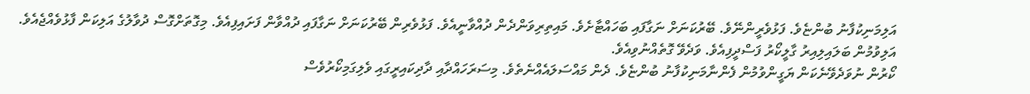އަލިމަނިކުފާނު ބުންޏެވެ. ފަޅުވެރީންނޭވެ. ބޭރުކަނަށް ނަގާފައި ބަހައްޓާށެވެ. މައިތިރިވަންދެން ދުއްވާނީއެވެ. ފަޅުވެރިން ބޭރުކަނަށް ނަގާފައި ދުއްވާން ފަށައިފިއެވެ. މިގޮތަށްގޮސް ދުވާލުގެ އަލިކަން ފާޅުވެއްޖެއެވެ. އަލިވުމުން ބަލައިލިއިރު ގާލީކޯރު ފަސްދީފިއެވެ. ވަދެވޭ ގޮތެއްނުވިއެވެ.
ކޯރުން ނުވަދެވޭނެކަން ޔަގީންވުމުން ފެންނާމަނިކުފާނު ބުންޏެވެ. ދެން މައްސަލައެއްނެތެވެ. މިސަރަހައްދާއި ދާދިކައިރީގައި ވެލިގަމިކޯރުވެސް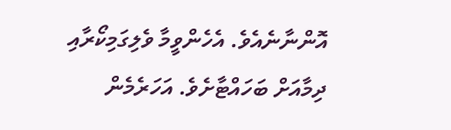އޮންނާނެއެވެ. އެހެންވީމާ ވެލިގަމިކޯރާއި ދިމާއަށް ބަހައްޓާށެވެ. އަހަރެމެން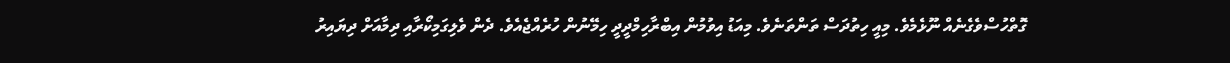ގޮތްހުސްވެގެނެއް ނޫޅެމެވެ. މިއީ ހިތުދަސް ތަންތަނެވެ. މިއަޑު އިވުމުން އިބްރާހިމްދީދީ ހިމޭނުން ހުރެއްޖެއެވެ. ދެން ވެލިގަމިކޯރާއި ދިމާއަށް ދިޔައިރު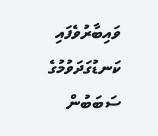ވައިބާރުވެފައި ކަނޑުގަދަވުމުގެ ސަބަބުން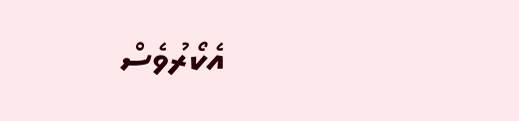އެކޯރުވެސް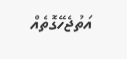އަތުޖެހޭގޮތެއް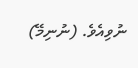ނުވިއެވެ. (ނުނިމޭ)